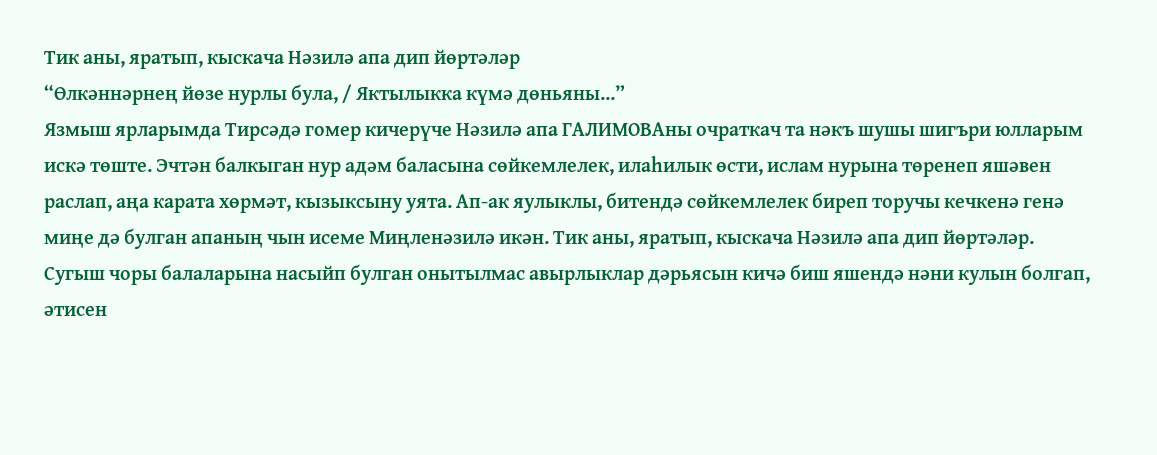Тик аны, яратып, кыскача Нәзилә апа дип йөртәләр
“Өлкәннәрнең йөзе нурлы була, / Яктылыкка күмә дөньяны...”
Язмыш ярларымда Тирсәдә гомер кичерүче Нәзилә апа ГАЛИМОВАны очраткач та нәкъ шушы шигъри юлларым искә төште. Эчтән балкыган нур адәм баласына сөйкемлелек, илаһилык өсти, ислам нурына төренеп яшәвен раслап, аңа карата хөрмәт, кызыксыну уята. Ап-ак яулыклы, битендә сөйкемлелек биреп торучы кечкенә генә миңе дә булган апаның чын исеме Миңленәзилә икән. Тик аны, яратып, кыскача Нәзилә апа дип йөртәләр.
Сугыш чоры балаларына насыйп булган онытылмас авырлыклар дәрьясын кичә биш яшендә нәни кулын болгап, әтисен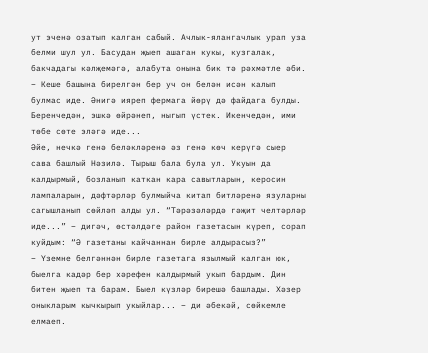ут эченә озатып калган сабый. Ачлык-ялангачлык урап уза белми шул ул. Басудан җыеп ашаган кукы, кузгалак, бакчадагы кәлҗемәгә, алабута онына бик тә рәхмәтле әби.
– Кеше башына бирелгән бер уч он белән исән калып булмас иде. Әнигә ияреп фермага йөрү дә файдага булды. Беренчедән, эшкә өйрәнеп, ныгып үстек. Икенчедән, ими төбе сөте эләгә иде...
Әйе, нечкә генә беләкләренә әз генә көч керүгә сыер сава башлый Нәзилә. Тырыш бала була ул. Укуын да калдырмый, бозланып каткан кара савытларын, керосин лампаларын, дәфтәрләр булмыйча китап битләренә язуларны сагышланып сөйләп алды ул. “Тәрәзәләрдә гәҗит челтәрләр иде...” – дигәч, өстәлдәге район газетасын күреп, сорап куйдым: “Ә газетаны кайчаннан бирле алдырасыз?”
– Үземне белгәннән бирле газетага язылмый калган юк, быелга кадәр бер хәрефен калдырмый укып бардым. Дин битен җыеп та барам. Быел күзләр бирешә башлады. Хәзер оныкларым кычкырып укыйлар... – ди әбекәй, сөйкемле елмаеп.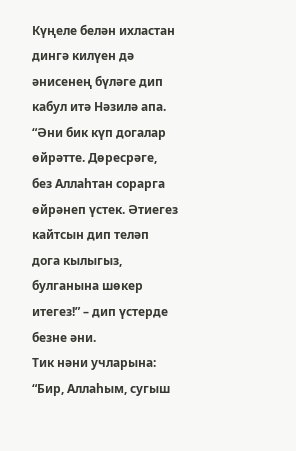Күңеле белән ихластан дингә килүен дә әнисенең бүләге дип кабул итә Нәзилә апа.
“Әни бик күп догалар өйрәтте. Дөресрәге, без Аллаһтан сорарга өйрәнеп үстек. Әтиегез кайтсын дип теләп дога кылыгыз, булганына шөкер итегез!” – дип үстерде безне әни.
Тик нәни учларына: “Бир, Аллаһым, сугыш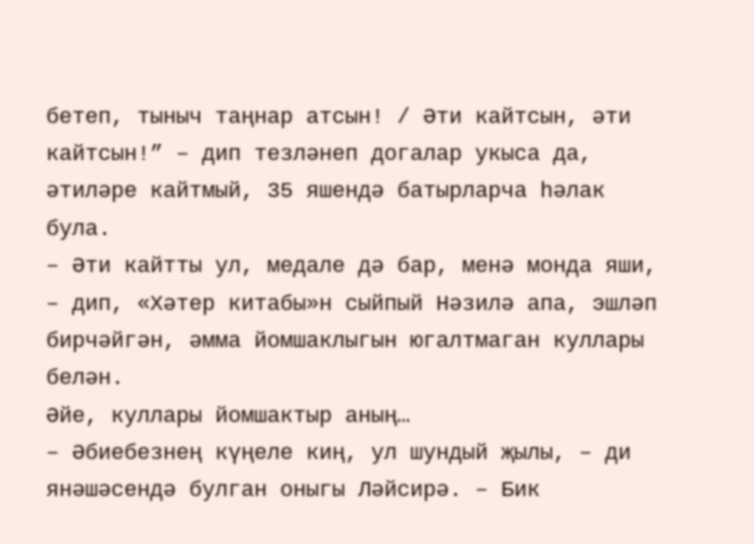бетеп, тыныч таңнар атсын! / Әти кайтсын, әти кайтсын!” – дип тезләнеп догалар укыса да, әтиләре кайтмый, 35 яшендә батырларча һәлак була.
– Әти кайтты ул, медале дә бар, менә монда яши, – дип, «Хәтер китабы»н сыйпый Нәзилә апа, эшләп бирчәйгән, әмма йомшаклыгын югалтмаган куллары белән.
Әйе, куллары йомшактыр аның…
– Әбиебезнең күңеле киң, ул шундый җылы, – ди янәшәсендә булган оныгы Ләйсирә. – Бик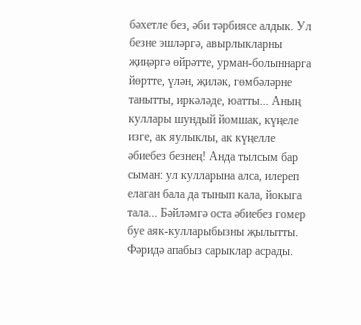бәхетле без, әби тәрбиясе алдык. Ул безне эшләргә, авырлыкларны җиңәргә өйрәтте, урман-болыннарга йөртте, үлән, җиләк, гөмбәләрне танытты, иркәләде, юатты... Аның куллары шундый йомшак, күңеле изге, ак яулыклы, ак күңелле әбиебез безнең! Анда тылсым бар сыман: ул кулларына алса, илереп елаган бала да тынып кала, йокыга тала... Бәйләмгә оста әбиебез гомер буе аяк-кулларыбызны җылытты. Фәридә апабыз сарыклар асрады.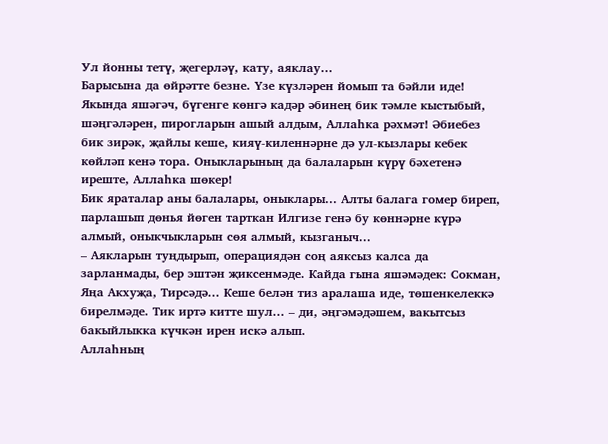Ул йонны тетү, җегерләү, кату, аяклау…
Барысына да өйрәтте безне. Үзе күзләрен йомып та бәйли иде! Якында яшәгәч, бүгенге көнгә кадәр әбинең бик тәмле кыстыбый, шәңгәләрен, пирогларын ашый алдым, Аллаһка рәхмәт! Әбиебез бик зирәк, җайлы кеше, кияү-киленнәрне дә ул-кызлары кебек көйләп кенә тора. Оныкларының да балаларын күрү бәхетенә иреште, Аллаһка шөкер!
Бик яраталар аны балалары, оныклары... Алты балага гомер биреп, парлашып дөнья йөген тарткан Илгизе генә бу көннәрне күрә алмый, оныкчыкларын сөя алмый, кызганыч...
– Аякларын туңдырып, операциядән соң аяксыз калса да зарланмады, бер эштән җиксенмәде. Кайда гына яшәмәдек: Сокман, Яңа Акхуҗа, Тирсәдә... Кеше белән тиз аралаша иде, төшенкелеккә бирелмәде. Тик иртә китте шул... – ди, әңгәмәдәшем, вакытсыз бакыйлыкка күчкән ирен искә алып.
Аллаһның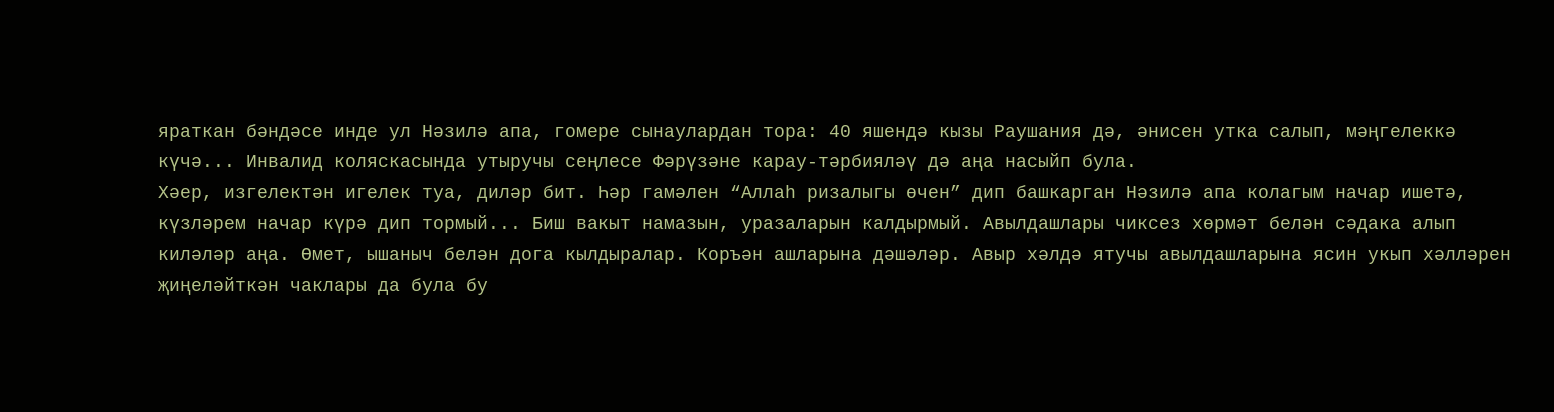яраткан бәндәсе инде ул Нәзилә апа, гомере сынаулардан тора: 40 яшендә кызы Раушания дә, әнисен утка салып, мәңгелеккә күчә... Инвалид коляскасында утыручы сеңлесе Фәрүзәне карау-тәрбияләү дә аңа насыйп була.
Хәер, изгелектән игелек туа, диләр бит. Һәр гамәлен “Аллаһ ризалыгы өчен” дип башкарган Нәзилә апа колагым начар ишетә, күзләрем начар күрә дип тормый... Биш вакыт намазын, уразаларын калдырмый. Авылдашлары чиксез хөрмәт белән сәдака алып киләләр аңа. Өмет, ышаныч белән дога кылдыралар. Коръән ашларына дәшәләр. Авыр хәлдә ятучы авылдашларына ясин укып хәлләрен җиңеләйткән чаклары да була бу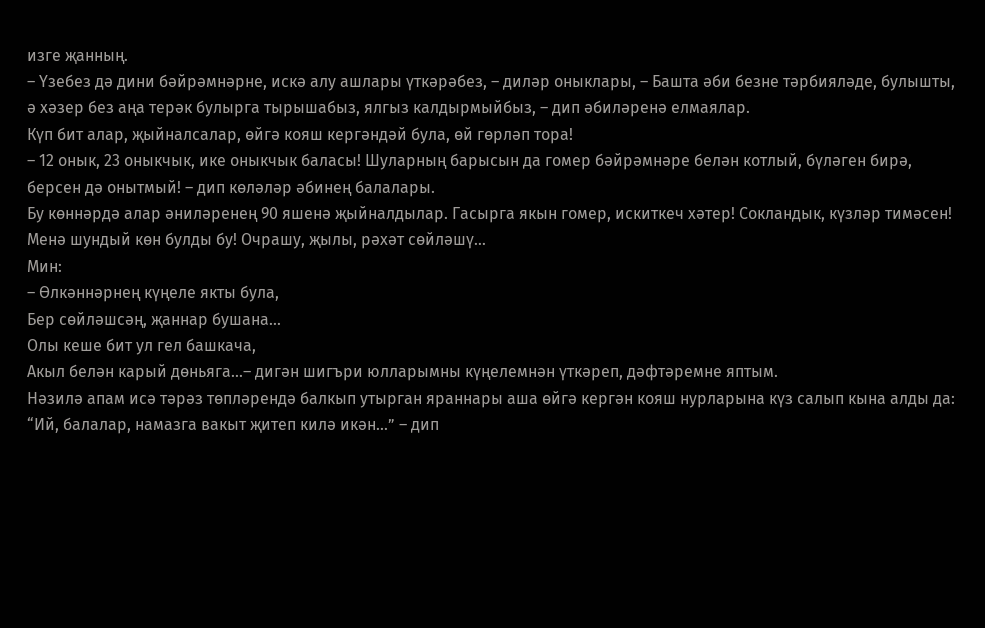изге җанның.
– Үзебез дә дини бәйрәмнәрне, искә алу ашлары үткәрәбез, – диләр оныклары, – Башта әби безне тәрбияләде, булышты, ә хәзер без аңа терәк булырга тырышабыз, ялгыз калдырмыйбыз, – дип әбиләренә елмаялар.
Күп бит алар, җыйналсалар, өйгә кояш кергәндәй була, өй гөрләп тора!
– 12 онык, 23 оныкчык, ике оныкчык баласы! Шуларның барысын да гомер бәйрәмнәре белән котлый, бүләген бирә, берсен дә онытмый! – дип көләләр әбинең балалары.
Бу көннәрдә алар әниләренең 90 яшенә җыйналдылар. Гасырга якын гомер, искиткеч хәтер! Сокландык, күзләр тимәсен! Менә шундый көн булды бу! Очрашу, җылы, рәхәт сөйләшү…
Мин:
– Өлкәннәрнең күңеле якты була,
Бер сөйләшсәң, җаннар бушана...
Олы кеше бит ул гел башкача,
Акыл белән карый дөньяга...– дигән шигъри юлларымны күңелемнән үткәреп, дәфтәремне яптым.
Нәзилә апам исә тәрәз төпләрендә балкып утырган яраннары аша өйгә кергән кояш нурларына күз салып кына алды да: “Ий, балалар, намазга вакыт җитеп килә икән...” – дип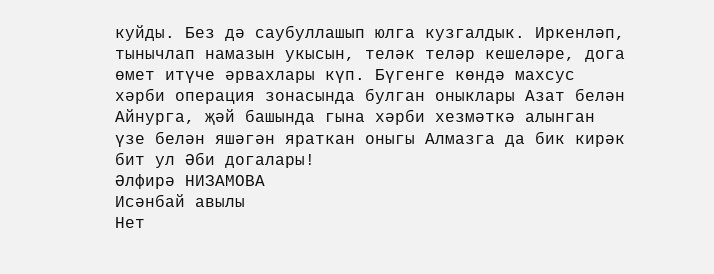куйды. Без дә саубуллашып юлга кузгалдык. Иркенләп, тынычлап намазын укысын, теләк теләр кешеләре, дога өмет итүче әрвахлары күп. Бүгенге көндә махсус хәрби операция зонасында булган оныклары Азат белән Айнурга, җәй башында гына хәрби хезмәткә алынган үзе белән яшәгән яраткан оныгы Алмазга да бик кирәк бит ул Әби догалары!
Әлфирә НИЗАМОВА
Исәнбай авылы
Нет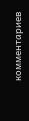комментариев